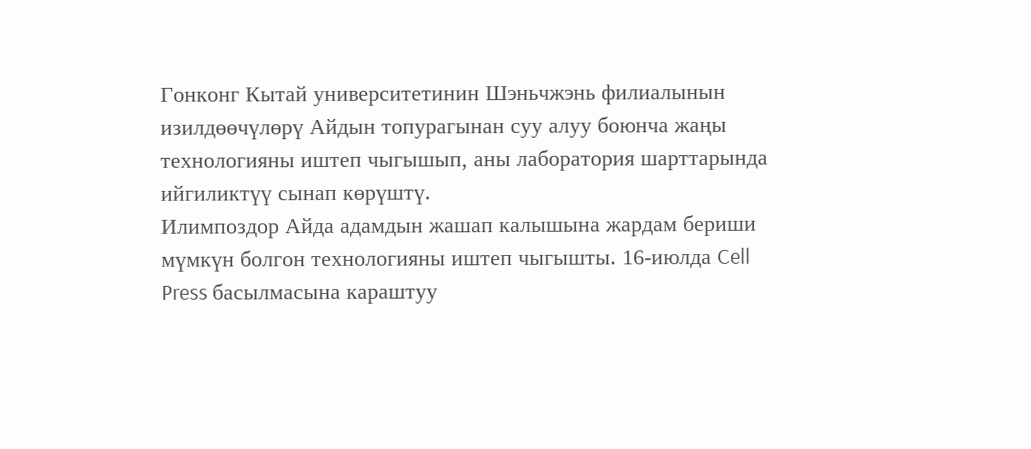Гонконг Кытай университетинин Шэньчжэнь филиалынын изилдөөчүлөрү Айдын топурагынан суу алуу боюнча жаңы технологияны иштеп чыгышып, аны лаборатория шарттарында ийгиликтүү сынап көрүштү.
Илимпоздор Айда адамдын жашап калышына жардам бериши мүмкүн болгон технологияны иштеп чыгышты. 16-июлда Cell Press басылмасына караштуу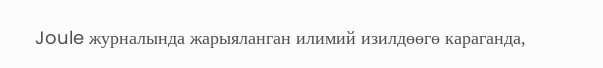Joule журналында жарыяланган илимий изилдөөгө караганда,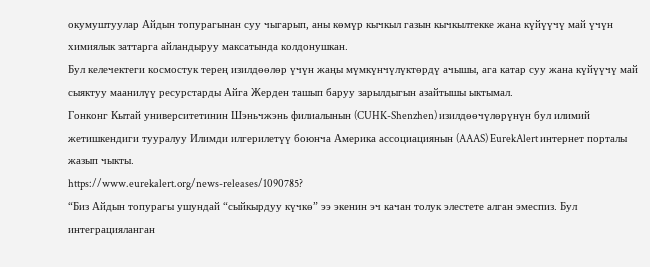окумуштуулар Айдын топурагынан суу чыгарып, аны көмүр кычкыл газын кычкылтекке жана күйүүчү май үчүн химиялык заттарга айландыруу максатында колдонушкан.
Бул келечектеги космостук терең изилдөөлөр үчүн жаңы мүмкүнчүлүктөрдү ачышы, ага катар суу жана күйүүчү май сыяктуу маанилүү ресурстарды Айга Жерден ташып баруу зарылдыгын азайтышы ыктымал.
Гонконг Кытай университетинин Шэньчжэнь филиалынын (CUHK-Shenzhen) изилдөөчүлөрүнүн бул илимий жетишкендиги тууралуу Илимди илгерилетүү боюнча Америка ассоциациянын (AAAS) EurekAlert интернет порталы жазып чыкты.
https://www.eurekalert.org/news-releases/1090785?
“Биз Айдын топурагы ушундай “сыйкырдуу күчкө” ээ экенин эч качан толук элестете алган эмеспиз. Бул интеграцияланган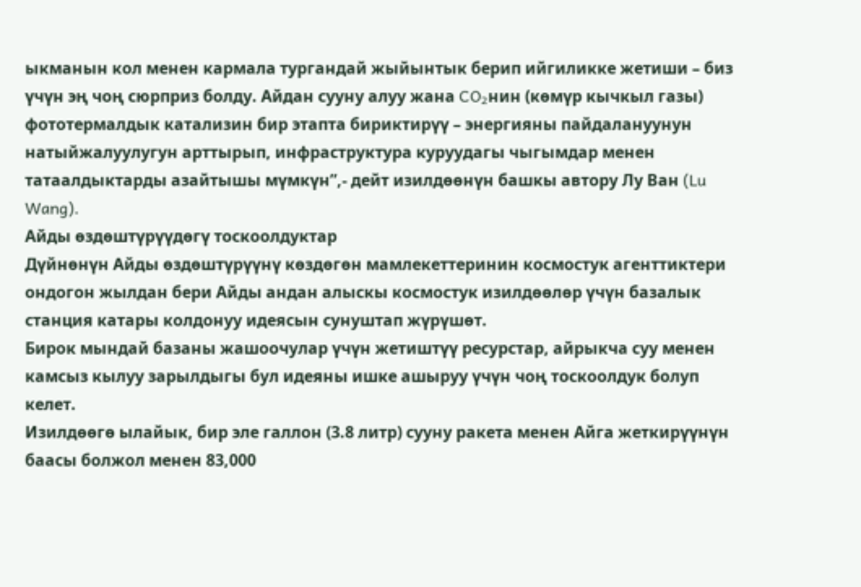ыкманын кол менен кармала тургандай жыйынтык берип ийгиликке жетиши – биз үчүн эң чоң сюрприз болду. Айдан сууну алуу жана CO₂нин (көмүр кычкыл газы) фототермалдык катализин бир этапта бириктирүү – энергияны пайдалануунун натыйжалуулугун арттырып, инфраструктура куруудагы чыгымдар менен татаалдыктарды азайтышы мүмкүн”,- дейт изилдөөнүн башкы автору Лу Ван (Lu Wang).
Айды өздөштүрүүдөгү тоскоолдуктар
Дүйнөнүн Айды өздөштүрүүнү көздөгөн мамлекеттеринин космостук агенттиктери ондогон жылдан бери Айды андан алыскы космостук изилдөөлөр үчүн базалык станция катары колдонуу идеясын сунуштап жүрүшөт.
Бирок мындай базаны жашоочулар үчүн жетиштүү ресурстар, айрыкча суу менен камсыз кылуу зарылдыгы бул идеяны ишке ашыруу үчүн чоң тоскоолдук болуп келет.
Изилдөөгө ылайык, бир эле галлон (3.8 литр) сууну ракета менен Айга жеткирүүнүн баасы болжол менен 83,000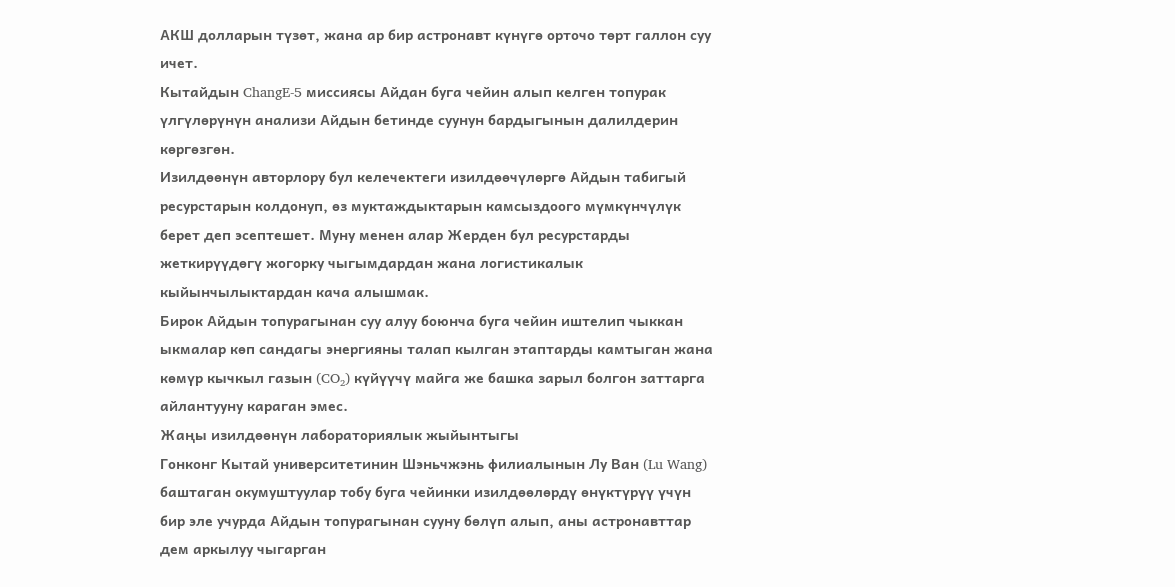АКШ долларын түзөт, жана ар бир астронавт күнүгө орточо төрт галлон суу ичет.
Кытайдын ChangE-5 миссиясы Айдан буга чейин алып келген топурак үлгүлөрүнүн анализи Айдын бетинде суунун бардыгынын далилдерин көргөзгөн.
Изилдөөнүн авторлору бул келечектеги изилдөөчүлөргө Айдын табигый ресурстарын колдонуп, өз муктаждыктарын камсыздоого мүмкүнчүлүк берет деп эсептешет. Муну менен алар Жерден бул ресурстарды жеткирүүдөгү жогорку чыгымдардан жана логистикалык кыйынчылыктардан кача алышмак.
Бирок Айдын топурагынан суу алуу боюнча буга чейин иштелип чыккан ыкмалар көп сандагы энергияны талап кылган этаптарды камтыган жана көмүр кычкыл газын (CO₂) күйүүчү майга же башка зарыл болгон заттарга айлантууну караган эмес.
Жаңы изилдөөнүн лабораториялык жыйынтыгы
Гонконг Кытай университетинин Шэньчжэнь филиалынын Лу Ван (Lu Wang) баштаган окумуштуулар тобу буга чейинки изилдөөлөрдү өнүктүрүү үчүн бир эле учурда Айдын топурагынан сууну бөлүп алып, аны астронавттар дем аркылуу чыгарган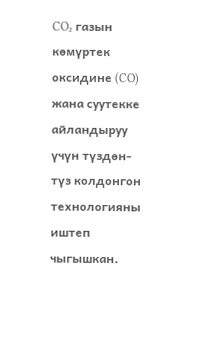CO₂ газын көмүртек оксидине (CO) жана суутекке айландыруу үчүн түздөн-түз колдонгон технологияны иштеп чыгышкан.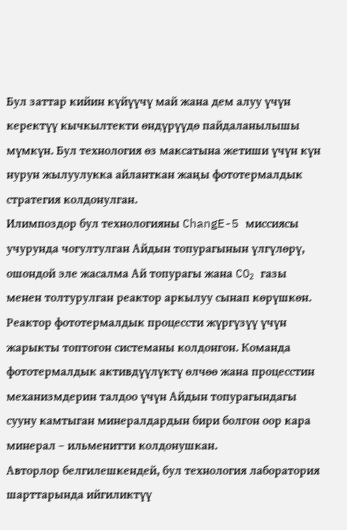Бул заттар кийин күйүүчү май жана дем алуу үчүн керектүү кычкылтекти өндүрүүдө пайдаланылышы мүмкүн. Бул технология өз максатына жетиши үчүн күн нурун жылуулукка айланткан жаңы фототермалдык стратегия колдонулган.
Илимпоздор бул технологияны ChangE-5 миссиясы учурунда чогултулган Айдын топурагынын үлгүлөрү, ошондой эле жасалма Ай топурагы жана CO₂ газы менен толтурулган реактор аркылуу сынап көрүшкөн.
Реактор фототермалдык процессти жүргүзүү үчүн жарыкты топтогон системаны колдонгон. Команда фототермалдык активдүүлүктү өлчөө жана процесстин механизмдерин талдоо үчүн Айдын топурагындагы сууну камтыган минералдардын бири болгон оор кара минерал – ильменитти колдонушкан.
Авторлор белгилешкендей, бул технология лаборатория шарттарында ийгиликтүү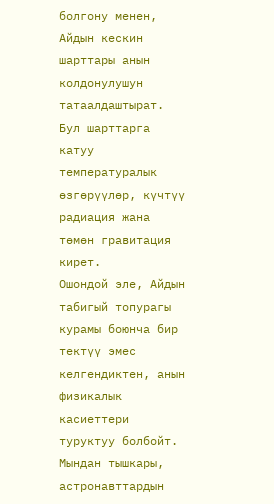болгону менен, Айдын кескин шарттары анын колдонулушун татаалдаштырат. Бул шарттарга катуу температуралык өзгөрүүлөр, күчтүү радиация жана төмөн гравитация кирет.
Ошондой эле, Айдын табигый топурагы курамы боюнча бир тектүү эмес келгендиктен, анын физикалык касиеттери туруктуу болбойт. Мындан тышкары, астронавттардын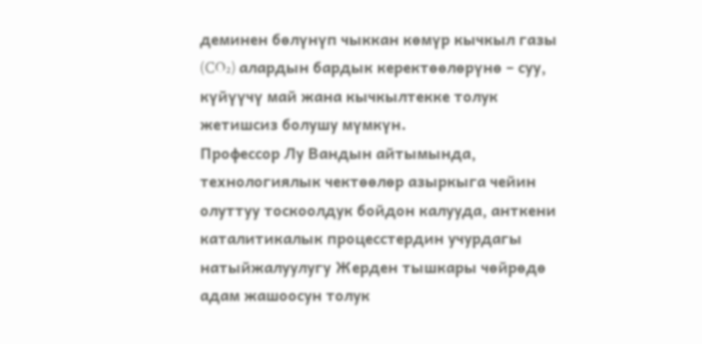деминен бөлүнүп чыккан көмүр кычкыл газы (CO₂) алардын бардык керектөөлөрүнө – суу, күйүүчү май жана кычкылтекке толук жетишсиз болушу мүмкүн.
Профессор Лу Вандын айтымында, технологиялык чектөөлөр азыркыга чейин олуттуу тоскоолдук бойдон калууда, анткени каталитикалык процесстердин учурдагы натыйжалуулугу Жерден тышкары чөйрөдө адам жашоосун толук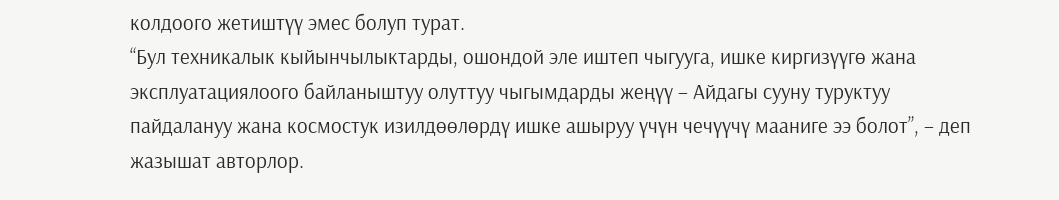колдоого жетиштүү эмес болуп турат.
“Бул техникалык кыйынчылыктарды, ошондой эле иштеп чыгууга, ишке киргизүүгө жана эксплуатациялоого байланыштуу олуттуу чыгымдарды жеңүү – Айдагы сууну туруктуу пайдалануу жана космостук изилдөөлөрдү ишке ашыруу үчүн чечүүчү мааниге ээ болот”, – деп жазышат авторлор.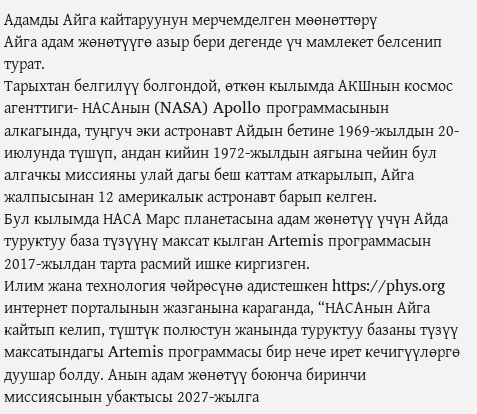Адамды Айга кайтаруунун мерчемделген мөөнөттөрү
Айга адам жөнөтүүгө азыр бери дегенде үч мамлекет белсенип турат.
Тарыхтан белгилүү болгондой, өткөн кылымда АКШнын космос агенттиги- НАСАнын (NASA) Apollo программасынын алкагында, туңгуч эки астронавт Айдын бетине 1969-жылдын 20-июлунда түшүп, андан кийин 1972-жылдын аягына чейин бул алгачкы миссияны улай дагы беш каттам аткарылып, Айга жалпысынан 12 америкалык астронавт барып келген.
Бул кылымда НАСА Марс планетасына адам жөнөтүү үчүн Айда туруктуу база түзүүнү максат кылган Artemis программасын 2017-жылдан тарта расмий ишке киргизген.
Илим жана технология чөйрөсүнө адистешкен https://phys.org интернет порталынын жазганына караганда, “НАСАнын Айга кайтып келип, түштүк полюстун жанында туруктуу базаны түзүү максатындагы Artemis программасы бир нече ирет кечигүүлөргө дуушар болду. Анын адам жөнөтүү боюнча биринчи миссиясынын убактысы 2027-жылга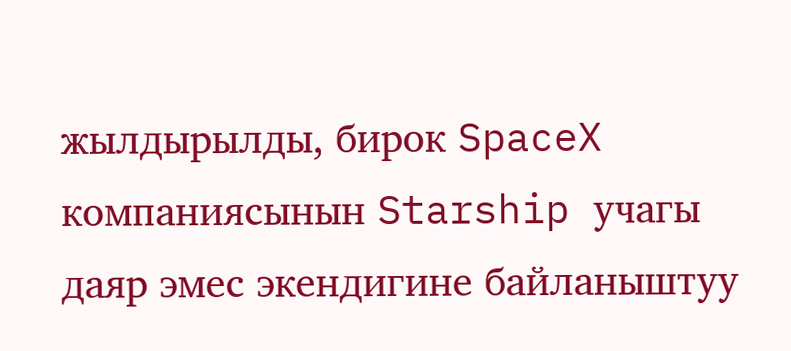жылдырылды, бирок SpaceX компаниясынын Starship учагы даяр эмес экендигине байланыштуу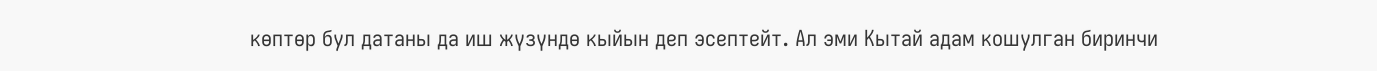көптөр бул датаны да иш жүзүндө кыйын деп эсептейт. Ал эми Кытай адам кошулган биринчи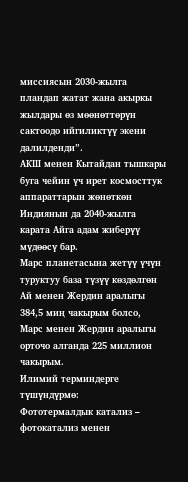миссиясын 2030-жылга пландап жатат жана акыркы жылдары өз мөөнөттөрүн сактоодо ийгиликтүү экени далилденди”.
АКШ менен Кытайдан тышкары буга чейин үч ирет космосттук аппараттарын жөнөткөн Индиянын да 2040-жылга карата Айга адам жиберүү мүдөөсү бар.
Марс планетасына жетүү үчүн туруктуу база түзүү көздөлгөн Ай менен Жердин аралыгы 384,5 миң чакырым болсо, Марс менен Жердин аралыгы орточо алганда 225 миллион чакырым.
Илимий терминдерге түшүндүрмө:
Фототермалдык катализ – фотокатализ менен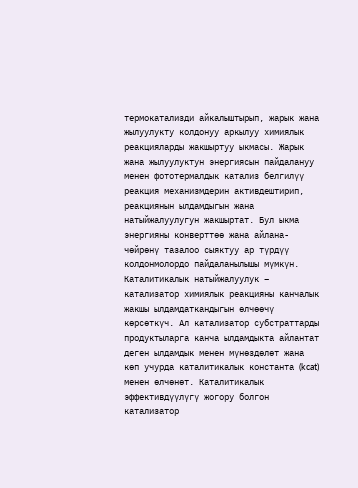термокатализди айкалыштырып, жарык жана жылуулукту колдонуу аркылуу химиялык реакцияларды жакшыртуу ыкмасы. Жарык жана жылуулуктун энергиясын пайдалануу менен фототермалдык катализ белгилүү реакция механизмдерин активдештирип, реакциянын ылдамдыгын жана натыйжалуулугун жакшыртат. Бул ыкма энергияны конверттөө жана айлана-чөйрөнү тазалоо сыяктуу ар түрдүү колдонмолордо пайдаланылышы мүмкүн.
Каталитикалык натыйжалуулук – катализатор химиялык реакцияны канчалык жакшы ылдамдаткандыгын өлчөөчү көрсөткүч. Ал катализатор субстраттарды продуктыларга канча ылдамдыкта айлантат деген ылдамдык менен мүнөздөлөт жана көп учурда каталитикалык константа (kcat) менен өлчөнөт. Каталитикалык эффективдүүлүгү жогору болгон катализатор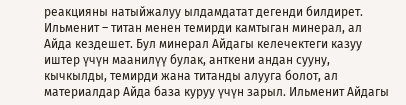реакцияны натыйжалуу ылдамдатат дегенди билдирет.
Ильменит – титан менен темирди камтыган минерал, ал Айда кездешет. Бул минерал Айдагы келечектеги казуу иштер үчүн маанилүү булак, анткени андан сууну, кычкылды, темирди жана титанды алууга болот, ал материалдар Айда база куруу үчүн зарыл. Ильменит Айдагы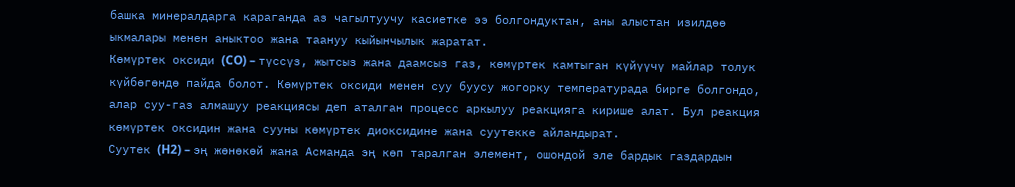башка минералдарга караганда аз чагылтуучу касиетке ээ болгондуктан, аны алыстан изилдөө ыкмалары менен аныктоо жана таануу кыйынчылык жаратат.
Көмүртек оксиди (CO) – түссүз, жытсыз жана даамсыз газ, көмүртек камтыган күйүүчү майлар толук күйбөгөндө пайда болот. Көмүртек оксиди менен суу буусу жогорку температурада бирге болгондо, алар суу-газ алмашуу реакциясы деп аталган процесс аркылуу реакцияга кирише алат. Бул реакция көмүртек оксидин жана сууны көмүртек диоксидине жана cуутекке айландырат.
Суутек (H2) – эң жөнөкөй жана Асманда эң көп таралган элемент, ошондой эле бардык газдардын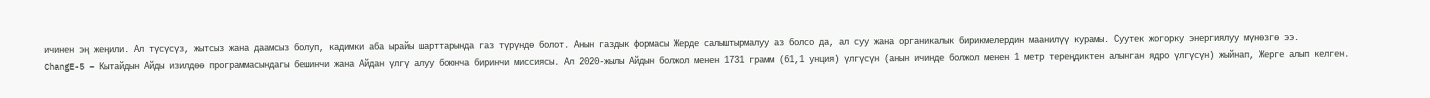ичинен эң жеңили. Ал түсүсүз, жытсыз жана даамсыз болуп, кадимки аба ырайы шарттарында газ түрүндө болот. Анын газдык формасы Жерде салыштырмалуу аз болсо да, ал суу жана органикалык бирикмелердин маанилүү курамы. Суутек жогорку энергиялуу мүнөзгө ээ.
ChangE-5 – Кытайдын Айды изилдөө программасындагы бешинчи жана Айдан үлгү алуу боюнча биринчи миссиясы. Ал 2020-жылы Айдын болжол менен 1731 грамм (61,1 унция) үлгүсүн (анын ичинде болжол менен 1 метр тереңдиктен алынган ядро үлгүсүн) жыйнап, Жерге алып келген.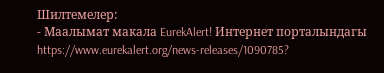Шилтемелер:
- Маалымат макала EurekAlert! Интернет порталындагы https://www.eurekalert.org/news-releases/1090785?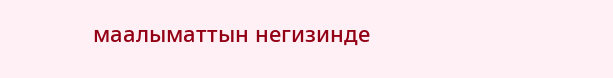маалыматтын негизинде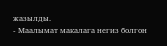жазылды.
- Маалымат макалага негиз болгон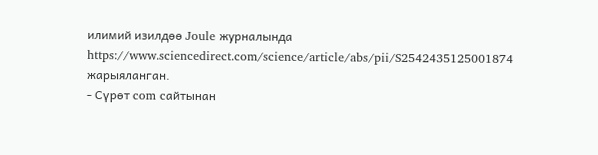илимий изилдөө Joule журналында https://www.sciencedirect.com/science/article/abs/pii/S2542435125001874 жарыяланган.
- Сүрөт com cайтынан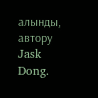алынды, автору Jask Dong.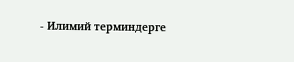- Илимий терминдерге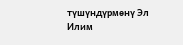түшүндүрмөнү Эл Илим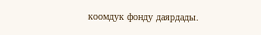коомдук фонду даярдады.